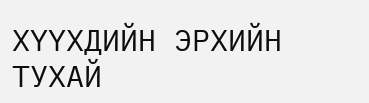ХҮҮХДИЙН ЭРХИЙН ТУХАЙ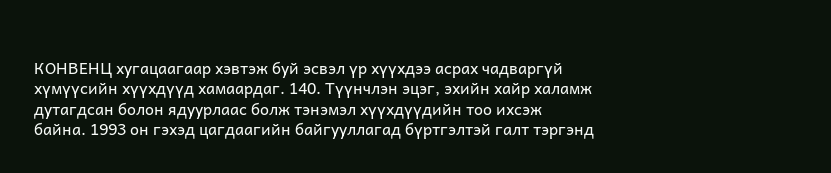КОНВЕНЦ хугацаагаар хэвтэж буй эсвэл үр хүүхдээ асрах чадваргүй хүмүүсийн хүүхдүүд хамаардаг. 140. Түүнчлэн эцэг, эхийн хайр халамж дутагдсан болон ядуурлаас болж тэнэмэл хүүхдүүдийн тоо ихсэж байна. 1993 он гэхэд цагдаагийн байгууллагад бүртгэлтэй галт тэргэнд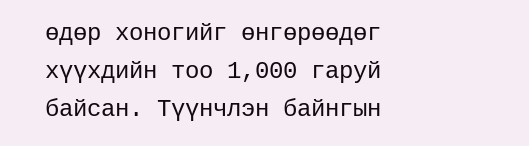өдөр хоногийг өнгөрөөдөг хүүхдийн тоо 1,000 гаруй байсан. Түүнчлэн байнгын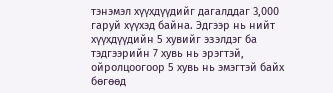тэнэмэл хүүхдүүдийг дагалддаг 3,000 гаруй хүүхэд байна. Эдгээр нь нийт хүүхдүүдийн 5 хувийг эзэлдэг ба тэдгээрийн 7 хувь нь эрэгтэй, ойролцоогоор 5 хувь нь эмэгтэй байх бөгөөд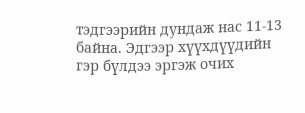тэдгээрийн дундаж нас 11-13 байна. Эдгээр хүүхдүүдийн гэр бүлдээ эргэж очих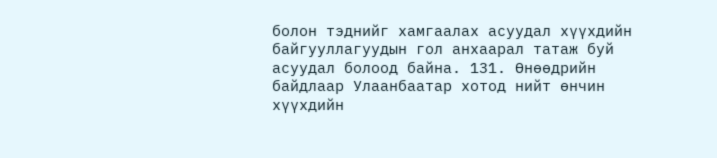болон тэднийг хамгаалах асуудал хүүхдийн байгууллагуудын гол анхаарал татаж буй асуудал болоод байна. 131. Өнөөдрийн байдлаар Улаанбаатар хотод нийт өнчин хүүхдийн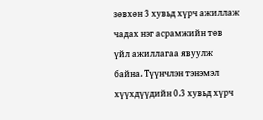зөвхөн 3 хувьд хүрч ажиллаж чадах нэг асрамжийн төв үйл ажиллагаа явуулж байна. Түүнчлэн тэнэмэл хүүхдүүдийн 0.3 хувьд хүрч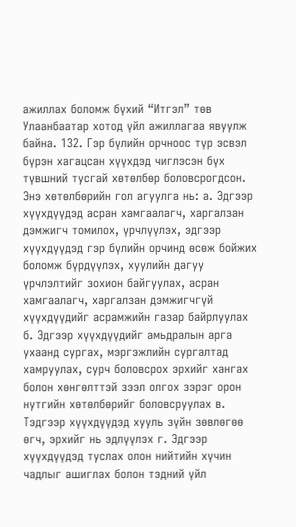ажиллах боломж бүхий “Итгэл” төв Улаанбаатар хотод үйл ажиллагаа явуулж байна. 132. Гэр бүлийн орчноос түр эсвэл бүрэн хагацсан хүүхдэд чиглэсэн бүх түвшний тусгай хөтөлбөр боловсрогдсон. Энэ хөтөлбөрийн гол агуулга нь: а. Эдгээр хүүхдүүдэд асран хамгаалагч, харгалзан дэмжигч томилох, үрчлүүлэх, эдгээр хүүхдүүдэд гэр бүлийн орчинд өсөж бойжих боломж бүрдүүлэх, хуулийн дагуу үрчлэлтийг зохион байгуулах, асран хамгаалагч, харгалзан дэмжигчгүй хүүхдүүдийг асрамжийн газар байрлуулах б. Эдгээр хүүхдүүдийг амьдралын арга ухаанд сургах, мэргэжлийн сургалтад хамруулах, сурч боловсрох эрхийг хангах болон хөнгөлттэй зээл олгох зэрэг орон нутгийн хөтөлбөрийг боловсруулах в. Тэдгээр хүүхдүүдэд хууль зүйн зөвлөгөө өгч, эрхийг нь эдлүүлэх г. Эдгээр хүүхдүүдэд туслах олон нийтийн хүчин чадлыг ашиглах болон тэдний үйл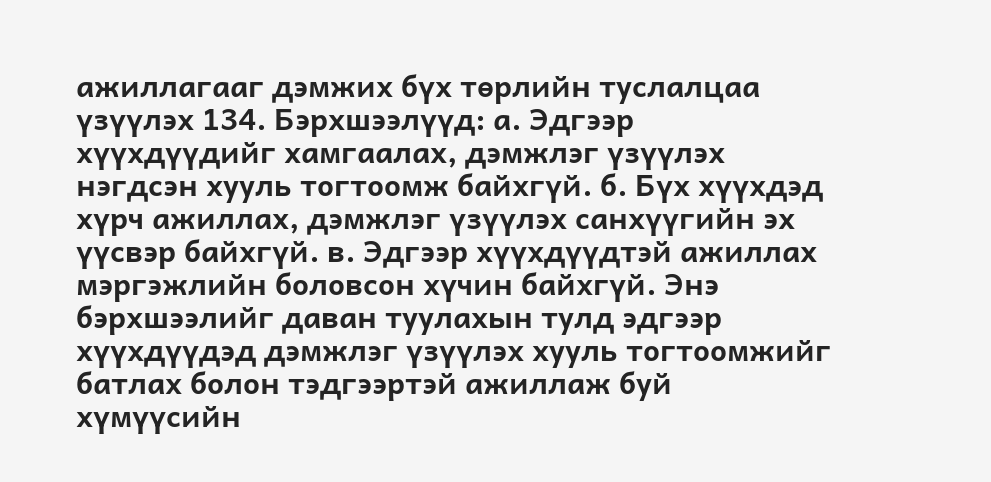ажиллагааг дэмжих бүх төрлийн туслалцаа үзүүлэх 134. Бэрхшээлүүд: а. Эдгээр хүүхдүүдийг хамгаалах, дэмжлэг үзүүлэх нэгдсэн хууль тогтоомж байхгүй. б. Бүх хүүхдэд хүрч ажиллах, дэмжлэг үзүүлэх санхүүгийн эх үүсвэр байхгүй. в. Эдгээр хүүхдүүдтэй ажиллах мэргэжлийн боловсон хүчин байхгүй. Энэ бэрхшээлийг даван туулахын тулд эдгээр хүүхдүүдэд дэмжлэг үзүүлэх хууль тогтоомжийг батлах болон тэдгээртэй ажиллаж буй хүмүүсийн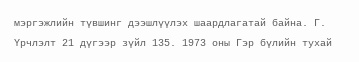мэргэжлийн түвшинг дээшлүүлэх шаардлагатай байна. Г. Үрчлэлт 21 дүгээр зүйл 135. 1973 оны Гэр бүлийн тухай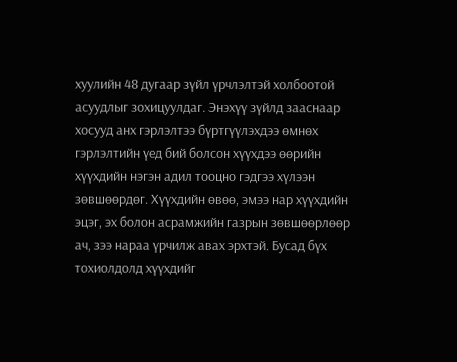хуулийн 48 дугаар зүйл үрчлэлтэй холбоотой асуудлыг зохицуулдаг. Энэхүү зүйлд зааснаар хосууд анх гэрлэлтээ бүртгүүлэхдээ өмнөх гэрлэлтийн үед бий болсон хүүхдээ өөрийн хүүхдийн нэгэн адил тооцно гэдгээ хүлээн зөвшөөрдөг. Хүүхдийн өвөө, эмээ нар хүүхдийн эцэг, эх болон асрамжийн газрын зөвшөөрлөөр ач, зээ нараа үрчилж авах эрхтэй. Бусад бүх тохиолдолд хүүхдийг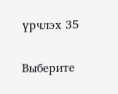үрчлэх 35

Выберите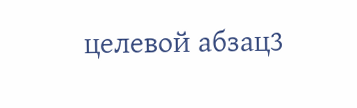целевой абзац3